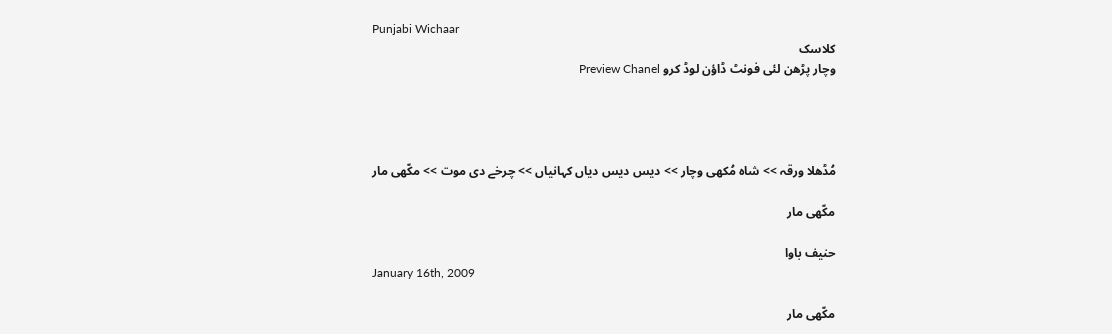Punjabi Wichaar
کلاسک
وچار پڑھن لئی فونٹ ڈاؤن لوڈ کرو Preview Chanel




مُڈھلا ورقہ >> شاہ مُکھی وچار >> دیس دیس دیاں کہانیاں >> چرخے دی موت >> مکّھی مار

مکّھی مار

حنیف باوا
January 16th, 2009

مکّھی مار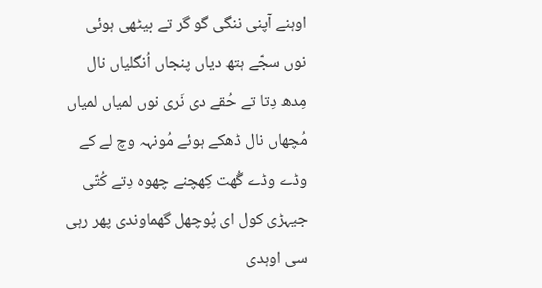اوہنے آپنی ننگی گو گر تے بیٹھی ہوئی نوں سجّے ہتھ دیاں پنجاں اُنگلیاں نال مِدھ دِتا تے حُقے دی نَری نوں لمیاں لمیاں مُچھاں نال ڈھکے ہوئے مُونہہ وچ لے کے وڈے وڈے گُھت کِھچنے چھوہ دِتے کُتّی جیہڑی کول ای پُوچھل گھماوندی پھر رہی سی اوہدی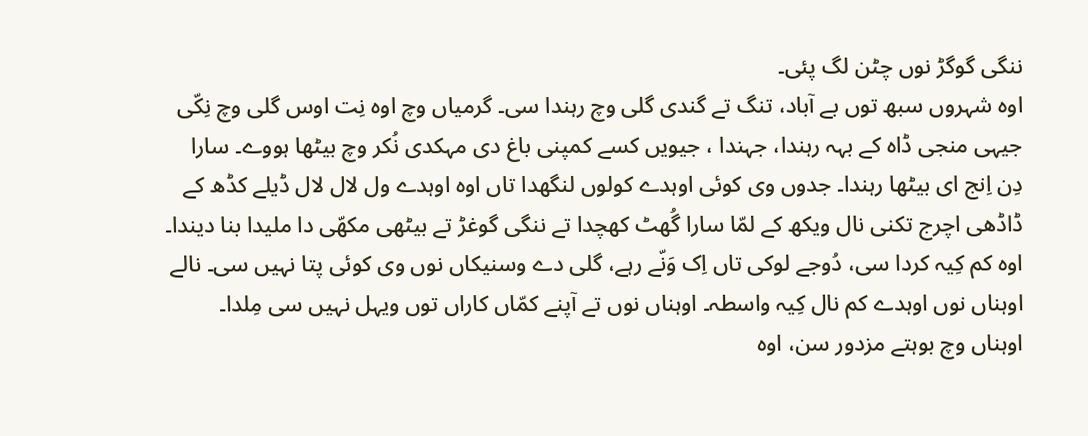ننگی گوگڑ نوں چٹن لگ پئی۔
اوہ شہروں سبھ توں بے آباد، تنگ تے گندی گلی وچ رہندا سی۔ گرمیاں وچ اوہ نِت اوس گلی وچ نِکّی جیہی منجی ڈاہ کے بہہ رہندا، جہندا ، جیویں کسے کمپنی باغ دی مہکدی نُکر وچ بیٹھا ہووے۔ سارا دِن اِنج ای بیٹھا رہندا۔ جدوں وی کوئی اوہدے کولوں لنگھدا تاں اوہ اوہدے ول لال لال ڈیلے کڈھ کے ڈاڈھی اچرج تکنی نال ویکھ کے لمّا سارا گُھٹ کھچدا تے ننگی گوغڑ تے بیٹھی مکھّی دا ملیدا بنا دیندا۔ اوہ کم کِیہ کردا سی، دُوجے لوکی تاں اِک وَنّے رہے، گلی دے وسنیکاں نوں وی کوئی پتا نہیں سی۔ نالے اوہناں نوں اوہدے کم نال کِیہ واسطہ۔ اوہناں نوں تے آپنے کمّاں کاراں توں ویہل نہیں سی مِلدا۔ اوہناں وچ بوہتے مزدور سن، اوہ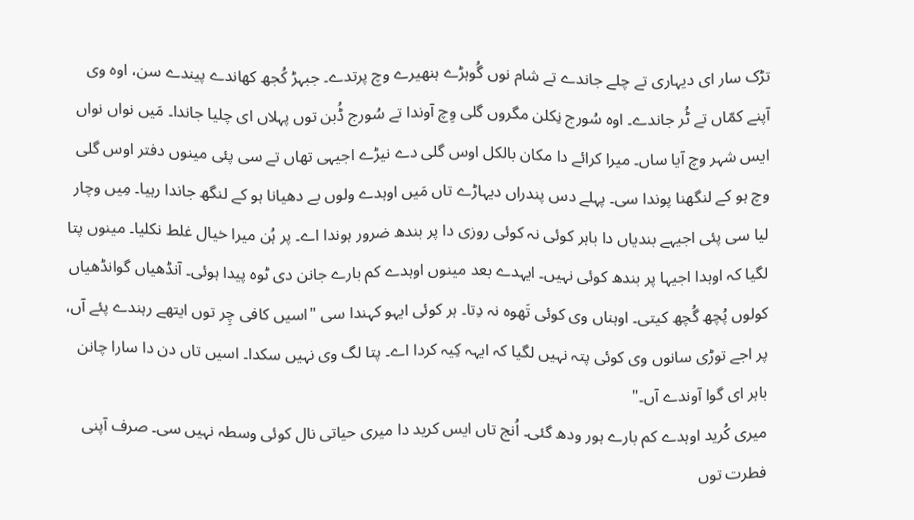تڑک سار ای دیہاری تے چلے جاندے تے شام نوں گُوہڑے ہنھیرے وچ پرتدے۔ جبہڑ کُجھ کھاندے پیندے سن، اوہ وی آپنے کمّاں تے ٹُر جاندے۔ اوہ سُورج نِکلن مگروں گلی وِچ آوندا تے سُورج ڈُبن توں پہلاں ای چلیا جاندا۔ مَیں نواں نواں ایس شہر وچ آیا ساں۔ میرا کرائے دا مکان بالکل اوس گلی دے نیڑے اجیہی تھاں تے سی پئی مینوں دفتر اوس گلی وچ ہو کے لنگھنا پوندا سی۔ پہلے دس پندراں دیہاڑے تاں مَیں اوہدے ولوں بے دھیانا ہو کے لنگھ جاندا رہیا۔ مِیں وچار لیا سی پئی اجیہے بندیاں دا باہر کوئی نہ کوئی روزی دا پر بندھ ضرور ہوندا اے۔ پر ہُن میرا خیال غلط نکلیا۔ مینوں پتا لگیا کہ اوہدا اجیہا پر بندھ کوئی نہیں۔ ایہدے بعد مینوں اوہدے کم بارے جانن دی ٹوہ پیدا ہوئی۔ آنڈھیاں گوانڈھیاں کولوں پُچھ گُچھ کیتی۔ اوہناں وی کوئی تَھوہ نہ دِتا۔ ہر کوئی ایہو کہندا سی "اسیں کافی چِر توں ایتھے رہندے پئے آں، پر اجے توڑی سانوں وی کوئی پتہ نہیں لگیا کہ ایہہ کِیہ کردا اے۔ پتا لگ وی نہیں سکدا۔ اسیں تاں دن دا سارا چانن باہر ای گوا آوندے آں۔"
میری کُرید اوہدے کم بارے ہور ودھ گئی۔ اُنج تاں ایس کرید دا میری حیاتی نال کوئی وسطہ نہیں سی۔ صرف آپنی فطرت توں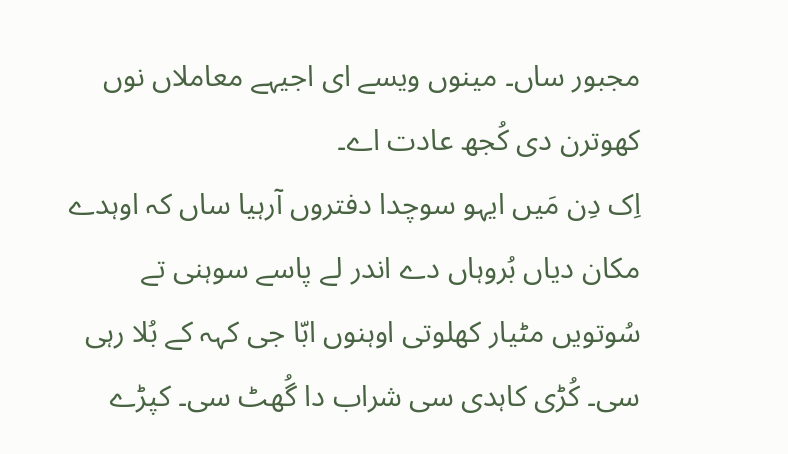مجبور ساں۔ مینوں ویسے ای اجیہے معاملاں نوں کھوترن دی کُجھ عادت اے۔
اِک دِن مَیں ایہو سوچدا دفتروں آرہیا ساں کہ اوہدے مکان دیاں بُروہاں دے اندر لے پاسے سوہنی تے سُوتویں مٹیار کھلوتی اوہنوں ابّا جی کہہ کے بُلا رہی سی۔ کُڑی کاہدی سی شراب دا گُھٹ سی۔ کپڑے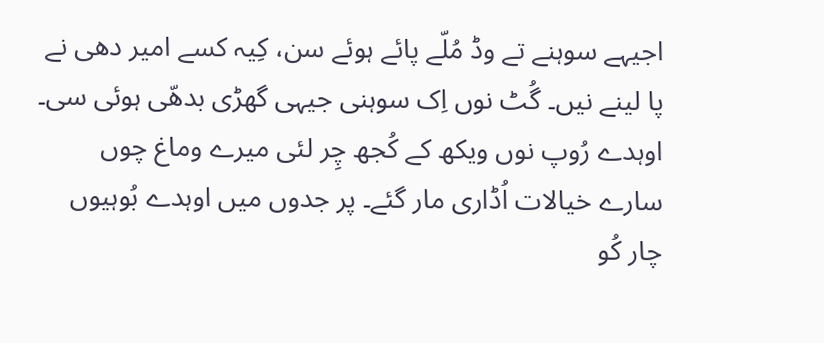اجیہے سوہنے تے وڈ مُلّے پائے ہوئے سن، کِیہ کسے امیر دھی نے پا لینے نیں۔ گُٹ نوں اِک سوہنی جیہی گھڑی بدھّی ہوئی سی۔ اوہدے رُوپ نوں ویکھ کے کُجھ چِر لئی میرے وماغ چوں سارے خیالات اُڈاری مار گئے۔ پر جدوں میں اوہدے بُوہیوں چار کُو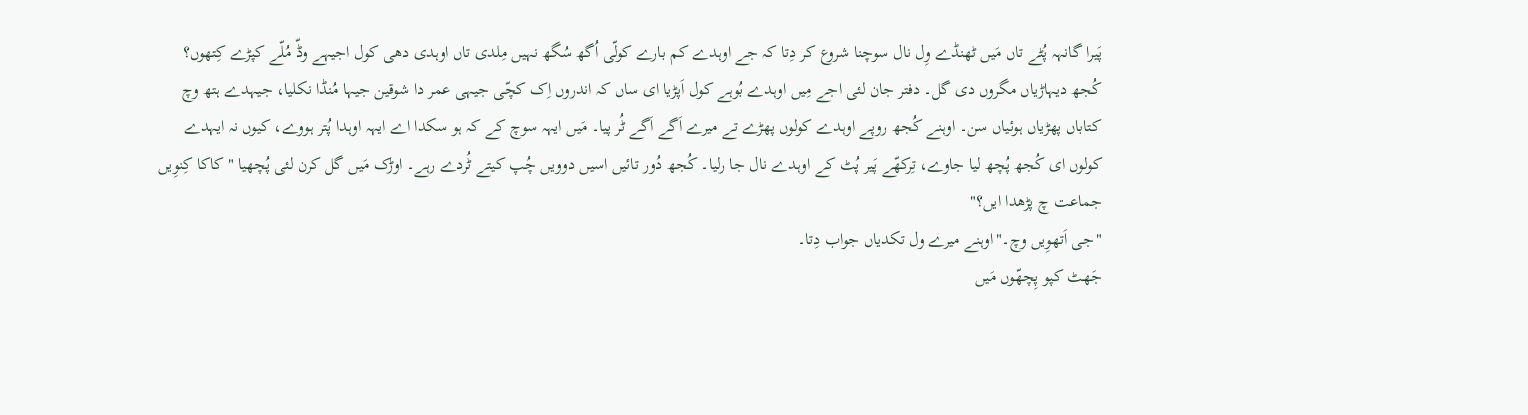پَیرا گانہہ پُٹے تاں مَیں ٹھنڈے وِل نال سوچنا شروع کر دِتا کہ جے اوہدے کم بارے کولّی اُگھ سُگھ نہیں مِلدی تاں اوہدی دھی کول اجیہے وڈّ مُلّے کپڑے کِتھوں؟
کُجھ دیہاڑیاں مگروں دی گل۔ دفتر جان لئی اجے مِیں اوہدے بُوہے کول اَپڑیا ای ساں کہ اندروں اِک کچّی جیہی عمر دا شوقین جیہا مُنڈا نکلیا، جیہدے ہتھ وچ کتاباں پھڑیاں ہوئیاں سن۔ اوہنے کُجھ روپے اوہدے کولوں پھڑے تے میرے اَگے اَگے ٹُر پیا۔ مَیں ایہہ سوچ کے کہ ہو سکدا اے ایہہ اوہدا پُتر ہووے، کیوں نہ ایہدے کولوں ای کُجھ پُچھ لیا جاوے، تِرکھّے پَیر پُٹ کے اوہدے نال جا رلیا۔ کُجھ دُور تائیں اسیں دوویں چُپ کیتے ٹُردے رہے۔ اوڑک مَیں گل کرن لئی پُچھیا "کاکا کِنوِیں جماعت چ پڑھدا ایں؟"
"جی اَتھوِیں وچ۔"اوہنے میرے ول تکدیاں جواب دِتا۔
جَھٹ کپو پِچھّوں مَیں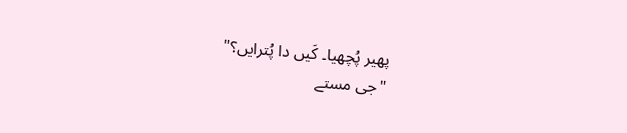پھیر پُچھیا۔ کَیں دا پُترایں؟"
"جی مستے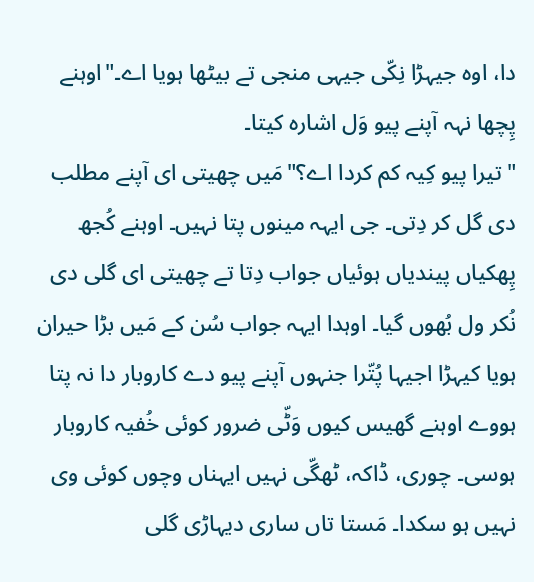دا، اوہ جیہڑا نِکّی جیہی منجی تے بیٹھا ہویا اے۔"اوہنے پِچھا نہہ آپنے پیو وَل اشارہ کیتا۔
"تیرا پیو کِیہ کم کردا اے؟"مَیں چھیتی ای آپنے مطلب دی گل کر دِتی۔ جی ایہہ مینوں پتا نہیں۔ اوہنے کُجھ پِھکیاں پیندیاں ہوئیاں جواب دِتا تے چھیتی ای گلی دی نُکر ول بُھوں گیا۔ اوہدا ایہہ جواب سُن کے مَیں بڑا حیران ہویا کیہڑا اجیہا پُتّرا جنہوں آپنے پیو دے کاروبار دا نہ پتا ہووے اوہنے گھیس کیوں وَٹّی ضرور کوئی خُفیہ کاروبار ہوسی۔ چوری، ڈاکہ، ٹھگّی نہیں ایہناں وچوں کوئی وی نہیں ہو سکدا۔ مَستا تاں ساری دیہاڑی گلی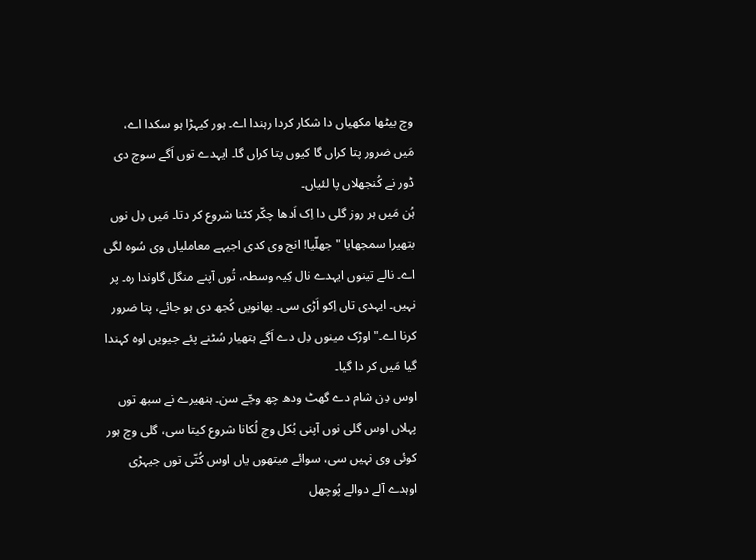وچ بیٹھا مکھیاں دا شکار کردا رہندا اے۔ ہور کیہڑا ہو سکدا اے، مَیں ضرور پتا کراں گا کیوں پتا کراں گا۔ ایہدے توں اَگے سوچ دی ڈور نے کُنجھلاں پا لئیاں۔
ہُن مَیں ہر روز گلی دا اِک اَدھا چکّر کٹنا شروع کر دتا۔ مَیں دِل نوں بتھیرا سمجھایا "جھلّیا! انج وی کدی اجیہے معاملیاں وی سُوہ لگی اے۔ نالے تینوں ایہدے نال کِیہ وسطہ، تُوں آپنے منگل گاوندا رہ۔ پر نہیں۔ ایہدی تاں اِکو اَڑی سی۔ بھانویں کُجھ دی ہو جائے، پتا ضرور کرنا اے۔"اوڑک مینوں دِل دے اَگے ہتھیار سُٹنے پئے جیویں اوہ کہندا گیا مَیں کر دا گیا۔
اوس دِن شام دے گھٹ ودھ چھ وجّے سن۔ ہنھیرے نے سبھ توں پہلاں اوس گلی نوں آپنی بُکل وچ لُکانا شروع کیتا سی، گلی وچ ہور کوئی وی نہیں سی، سوائے میتھوں یاں اوس کُتّی توں جیہڑی اوہدے آلے دوالے پُوچھل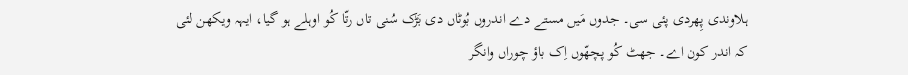ہلاوندی پِھردی پئی سی۔ جدوں مَیں مستے دے اندروں بُوٹاں دی بَڑک سُنی تاں رتّا کُو اوہلے ہو گیا، ایہہ ویکھن لئی کہ اندر کون اے۔ جھٹ کُو پچھّوں اِک باؤ چوراں وانگر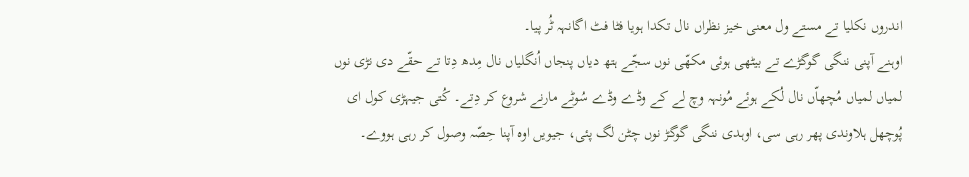اندروں نکلیا تے مستے ول معنی خیز نظراں نال تکدا ہویا فٹا فٹ اگانہہ ٹُر پیا۔
اوہنے آپنی ننگی گوگڑے تے بیٹھی ہوئی مکھّی نوں سجّے ہتھ دیاں پنجاں اُنگلیاں نال مِدھ دِتا تے حقّے دی نڑی نوں لمیاں لمیاں مُچھاّں نال لُکے ہوئے مُونہہ وچ لے کے وڈے وڈے سُوٹے مارنے شروع کر دِتے۔ کُتی جیہڑی کول ای پُوچھل ہلاوندی پھر رہی سی، اوہدی ننگی گوگڑ نوں چٹن لگ پئی، جیویں اوہ آپنا حِصّہ وصول کر رہی ہووے۔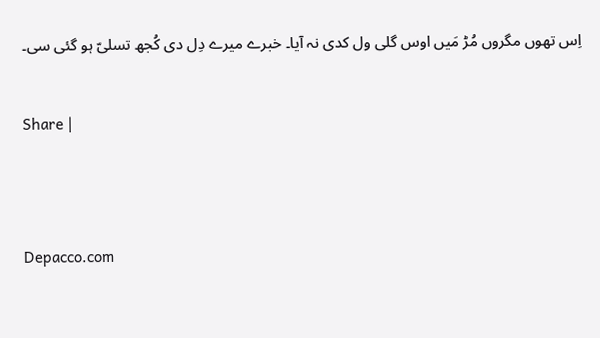اِس تھوں مگروں مُڑ مَیں اوس گلی ول کدی نہ آیا۔ خبرے میرے دِل دی کُجھ تسلیّ ہو گئی سی۔


Share |




Depacco.com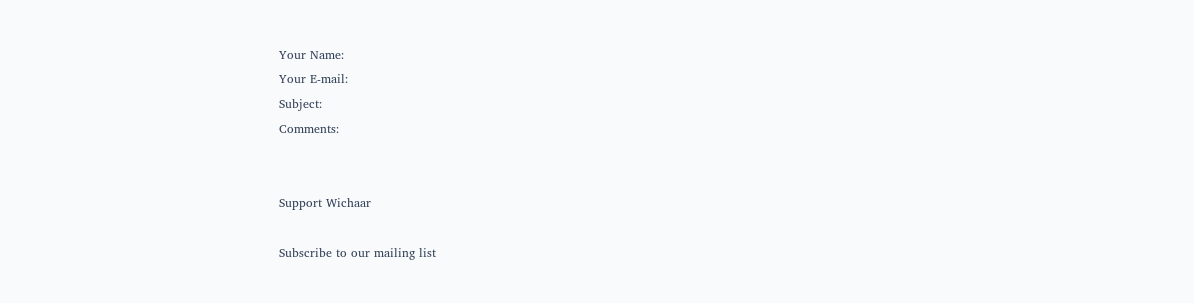Your Name:
Your E-mail:
Subject:
Comments:


Support Wichaar

Subscribe to our mailing list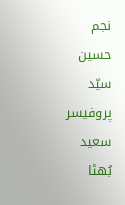نجم حسین سیّد
پروفیسر سعید بُھٹا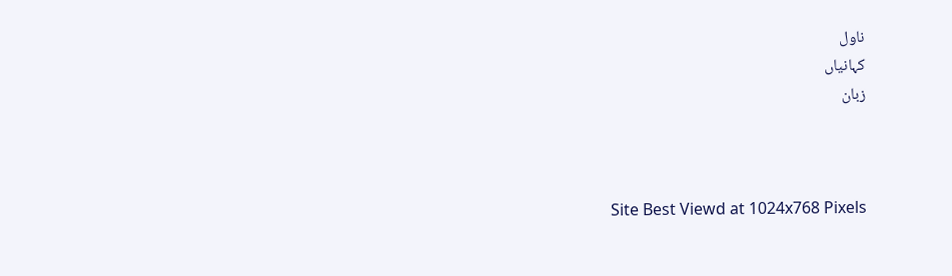ناول
کہانیاں
زبان



Site Best Viewd at 1024x768 Pixels